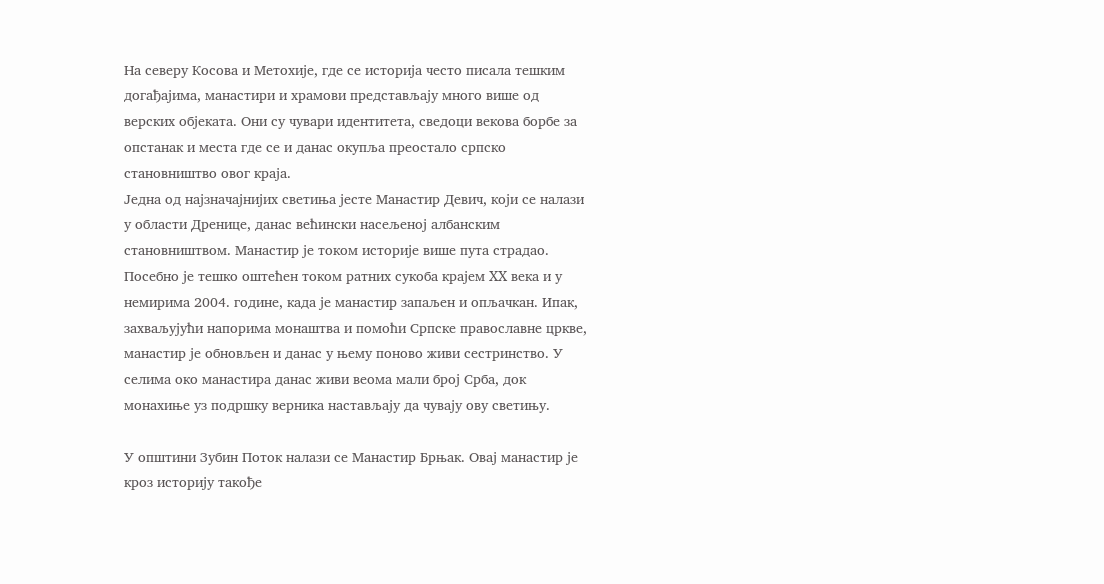На северу Косова и Метохије, где се историја често писала тешким догађајима, манастири и храмови представљају много више од верских објеката. Они су чувари идентитета, сведоци векова борбе за опстанак и места где се и данас окупља преостало српско становништво овог краја.
Једна од најзначајнијих светиња јесте Манастир Девич, који се налази у области Дренице, данас већински насељеној албанским становништвом. Манастир је током историје више пута страдао. Посебно је тешко оштећен током ратних сукоба крајем XX века и у немирима 2004. године, када је манастир запаљен и опљачкан. Ипак, захваљујући напорима монаштва и помоћи Српске православне цркве, манастир је обновљен и данас у њему поново живи сестринство. У селима око манастира данас живи веома мали број Срба, док монахиње уз подршку верника настављају да чувају ову светињу.

У општини Зубин Поток налази се Манастир Брњак. Овај манастир је кроз историју такође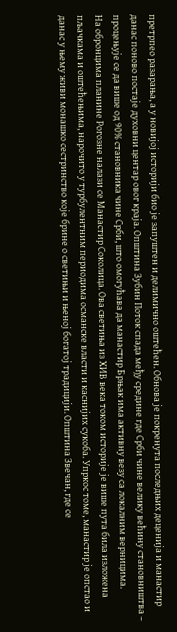претрпео разарања, а у новијој историји био је запуштен и делимично оштећен. Обнова је покренута последњих деценија и манастир данас поново постаје духовни центар овог краја. Општина Зубин Поток спада међу средине где Срби чине велику већину становништва – процењује се да више од 90% становника чине Срби, што омогућава да манастир Брњак има активну везу са локалним верницима.
На обронцима планине Рогозне налази се Манастир Соколица. Ова светиња из XИВ века током историје је више пута била изложена пљачкама и оштећењима, нарочито у турбулентним периодима османске власти и каснијих сукоба. Упркос томе, манастир је опстао и данас у њему живи монашко сестринство које брине о светињи и њеној богатој традицији. Општина Звечан, где се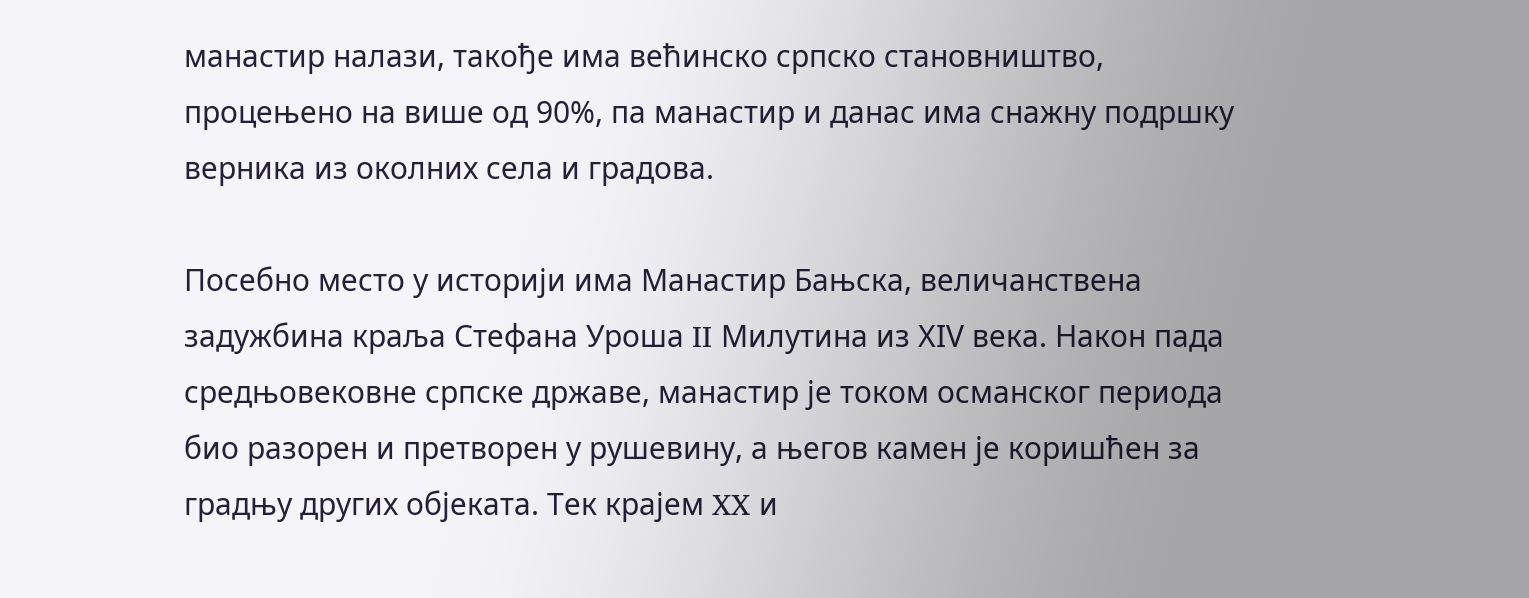манастир налази, такође има већинско српско становништво, процењено на више од 90%, па манастир и данас има снажну подршку верника из околних села и градова.

Посебно место у историји има Манастир Бањска, величанствена задужбина краља Стефана Уроша II Милутина из ХIV века. Након пада средњовековне српске државе, манастир је током османског периода био разорен и претворен у рушевину, а његов камен је коришћен за градњу других објеката. Тек крајем XX и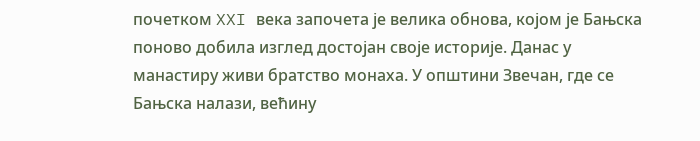почетком XXI века започета је велика обнова, којом је Бањска поново добила изглед достојан своје историје. Данас у манастиру живи братство монаха. У општини Звечан, где се Бањска налази, већину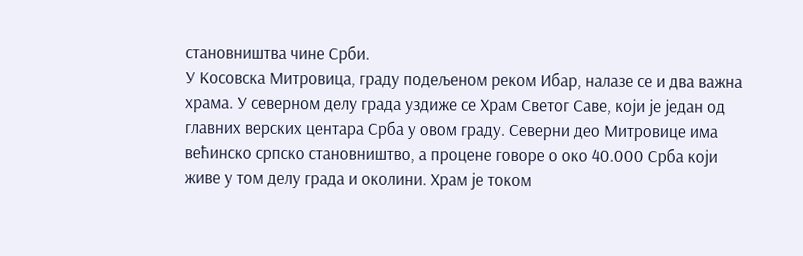становништва чине Срби.
У Косовска Митровица, граду подељеном реком Ибар, налазе се и два важна храма. У северном делу града уздиже се Храм Светог Саве, који је један од главних верских центара Срба у овом граду. Северни део Митровице има већинско српско становништво, а процене говоре о око 40.000 Срба који живе у том делу града и околини. Храм је током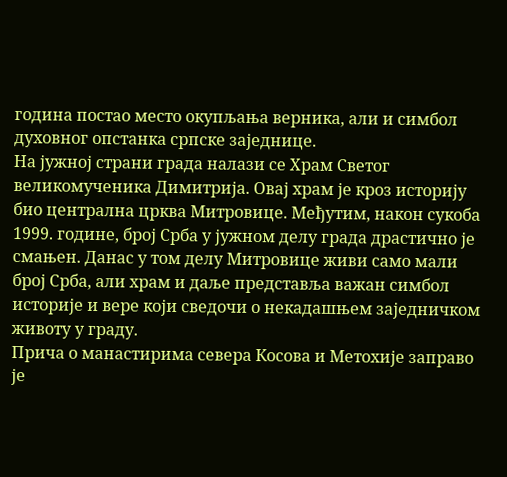година постао место окупљања верника, али и симбол духовног опстанка српске заједнице.
На јужној страни града налази се Храм Светог великомученика Димитрија. Овај храм је кроз историју био централна црква Митровице. Међутим, након сукоба 1999. године, број Срба у јужном делу града драстично је смањен. Данас у том делу Митровице живи само мали број Срба, али храм и даље представља важан симбол историје и вере који сведочи о некадашњем заједничком животу у граду.
Прича о манастирима севера Косова и Метохије заправо је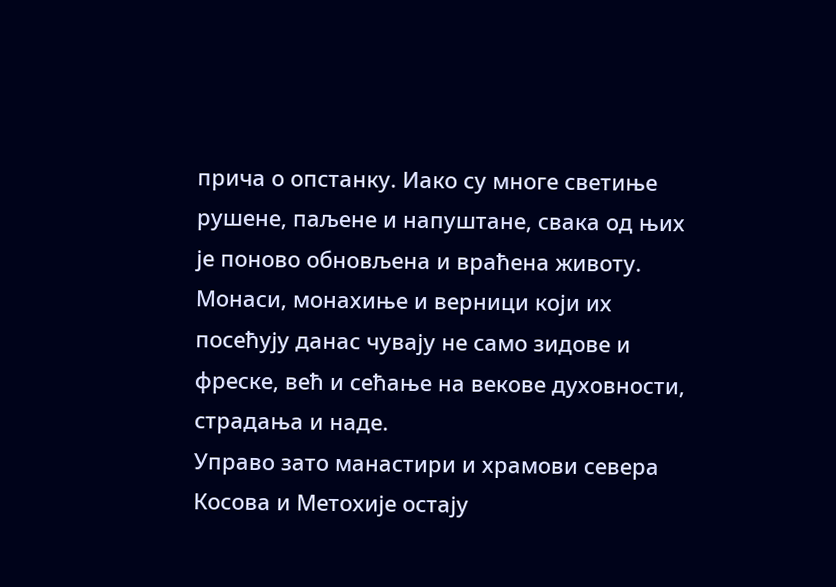прича о опстанку. Иако су многе светиње рушене, паљене и напуштане, свака од њих је поново обновљена и враћена животу. Монаси, монахиње и верници који их посећују данас чувају не само зидове и фреске, већ и сећање на векове духовности, страдања и наде.
Управо зато манастири и храмови севера Косова и Метохије остају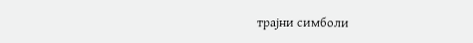трајни симболи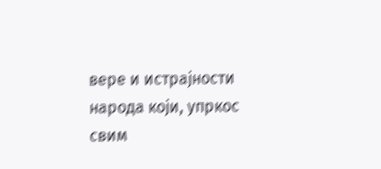вере и истрајности народа који, упркос свим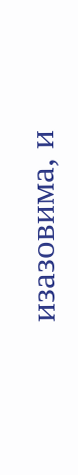изазовима, и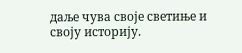даље чува своје светиње и своју историју.